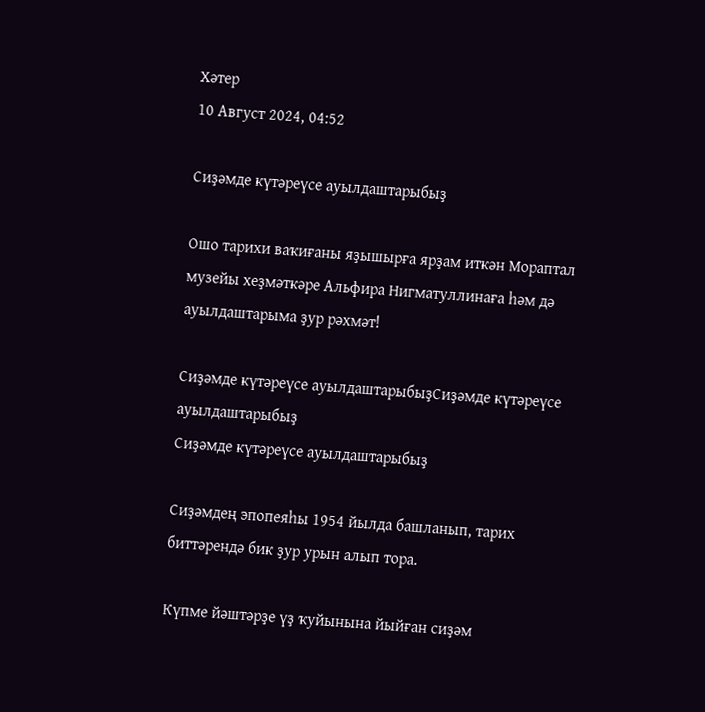Хәтер
10 Август 2024, 04:52

Сиҙәмде күтәреүсе ауылдаштарыбыҙ

Ошо тарихи ваҡиғаны яҙышырға ярҙам иткән Мораптал музейы хеҙмәткәре Альфира Нигматуллинаға һәм дә ауылдаштарыма ҙур рәхмәт!

Сиҙәмде күтәреүсе ауылдаштарыбыҙСиҙәмде күтәреүсе ауылдаштарыбыҙ
Сиҙәмде күтәреүсе ауылдаштарыбыҙ

Сиҙәмдең эпопеяһы 1954 йылда башланып, тарих биттәрендә бик ҙур урын алып тора.

Күпме йәштәрҙе үҙ ҡуйынына йыйған сиҙәм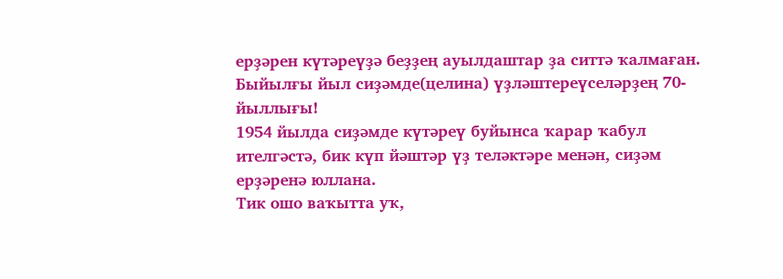ерҙәрен күтәреүҙә беҙҙең ауылдаштар ҙа ситтә ҡалмаған.
Быйылғы йыл сиҙәмде(целина) үҙләштереүселәрҙең 70- йыллығы!
1954 йылда сиҙәмде күтәреү буйынса ҡарар ҡабул ителгәстә, бик күп йәштәр үҙ теләктәре менән, сиҙәм ерҙәренә юллана.
Тик ошо ваҡытта уҡ,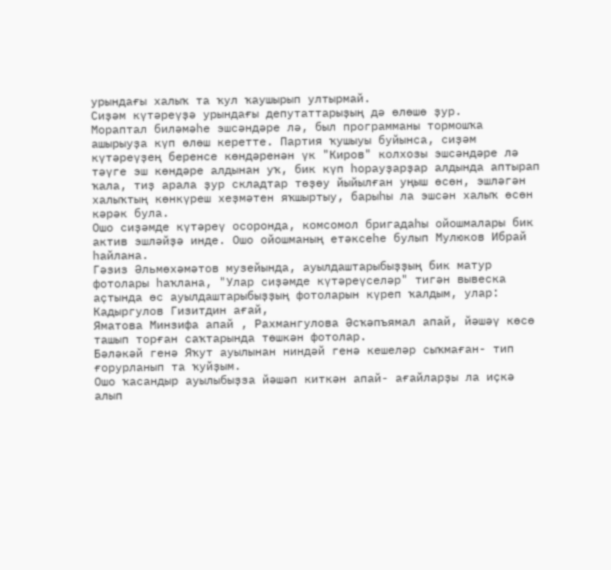урындағы халыҡ та ҡул ҡаушырып ултырмай.
Сиҙәм күтәреүҙә урындағы депутаттарыҙың дә өлөшө ҙур.
Мораптал биләмәһе эшсәндәре лә, был программаны тормошҡа ашырыуҙа күп өлөш керетте. Партия ҡушыуы буйынса, сиҙәм күтәреүҙең беренсе көндәренән үк "Киров" колхозы эшсәндәре лә тәүге эш көндәре алдынан уҡ, бик күп һорауҙарҙар алдында аптырап ҡала, тиҙ арала ҙур складтар төҙөу йыйылған уңыш өсөн, эшләгән халыҡтың көнкүреш хеҙмәтен яҡшыртыу, барыһы ла эшсән халыҡ өсөн кәрәк була.
Ошо сиҙәмде күтәреү осоронда, комсомол бригадаһы ойошмалары бик актив эшләйҙә инде. Ошо ойошманың етәксеһе булып Мулюков Ибрай һайлана.
Гәзиз Әльмөхәмәтов музейында, ауылдаштарыбыҙҙың бик матур фотолары һаҡлана, "Улар сиҙәмде күтәреүселәр" тигән вывеска аҫтында өс ауылдаштарыбыҙҙың фотоларын күреп ҡалдым, улар: Кадыргулов Гизитдин ағай,
Яматова Минзифа апай , Рахмангулова Әсҡәпъямал апай, йәшәү көсө ташып торған саҡтарында төшкән фотолар.
Бәләкәй генә Яҡут ауылынан ниндәй генә кешеләр сыҡмаған- тип ғорурланып та ҡуйҙым.
Ошо ҡасандыр ауылыбыҙза йәшәп киткән апай- ағайларҙы ла иҫкә алып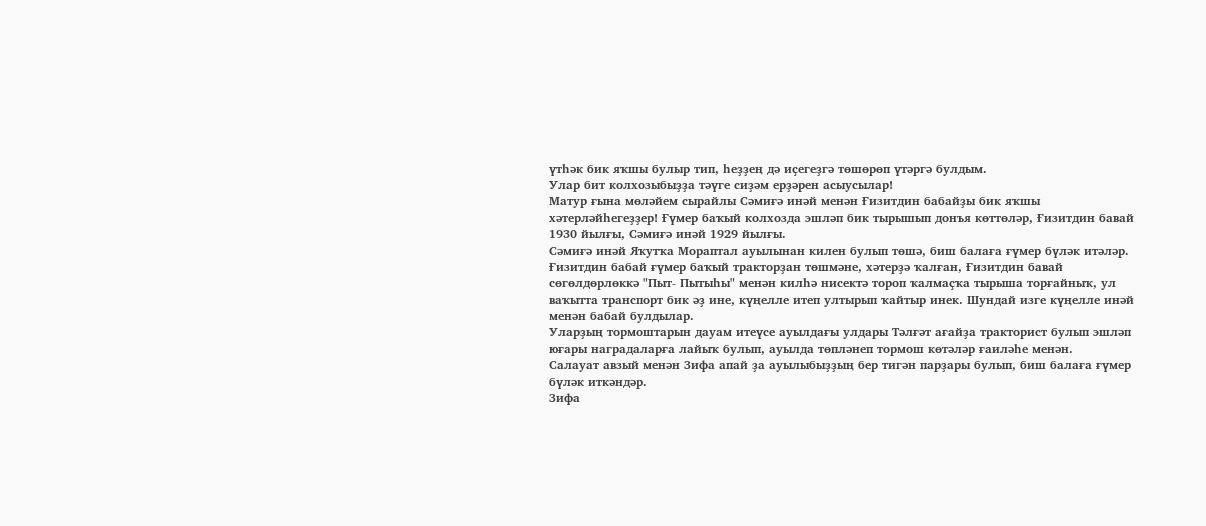үтһәк бик яҡшы булыр тип, һеҙҙең дә иҫегеҙгә төшөрөп үтәргә булдым.
Улар бит колхозыбыҙҙа тәүге сиҙәм ерҙәрен асыусылар!
Матур ғына мөләйем сырайлы Сәмиғә инәй менән Ғизитдин бабайҙы бик яҡшы хәтерләйһегеҙҙер! Ғүмер баҡый колхозда эшләп бик тырышып донъя көттөләр, Ғизитдин бавай 1930 йылғы, Сәмиғә инәй 1929 йылғы.
Сәмиғә инәй Яҡутҡа Мораптал ауылынан килен булып төшә, биш балаға ғүмер бүләк итәләр.
Ғизитдин бабай ғүмер баҡый тракторҙан төшмәне, хәтерҙә ҡалған, Ғизитдин бавай сөгөлдөрлөккә "Пыт- Пытыһы" менән килһә нисектә тороп ҡалмаҫҡа тырыша торғайныҡ, ул ваҡытта транспорт бик әҙ ине, күңелле итеп ултырып ҡайтыр инек. Шундай изге күңелле инәй менән бабай булдылар.
Уларҙың тормоштарын дауам итеүсе ауылдағы улдары Тәлғәт ағайҙа тракторист булып эшләп юғары наградаларға лайыҡ булып, ауылда төпләнеп тормош көтәләр ғаиләһе менән.
Салауат авзый менән Зифа апай ҙа ауылыбыҙҙың бер тигән парҙары булып, биш балаға ғүмер бүләк иткәндәр.
Зифа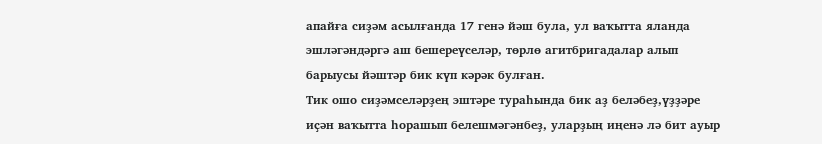апайға сиҙәм асылғанда 17 генә йәш була, ул ваҡытта яланда эшләгәндәргә аш бешереүселәр, төрлө агитбригадалар алып барыусы йәштәр бик күп кәрәк булған.
Тик ошо сиҙәмселәрҙең эштәре тураһында бик аҙ беләбеҙ,үҙҙәре иҫән ваҡытта һорашып белешмәгәнбеҙ, уларҙың иңенә лә бит ауыр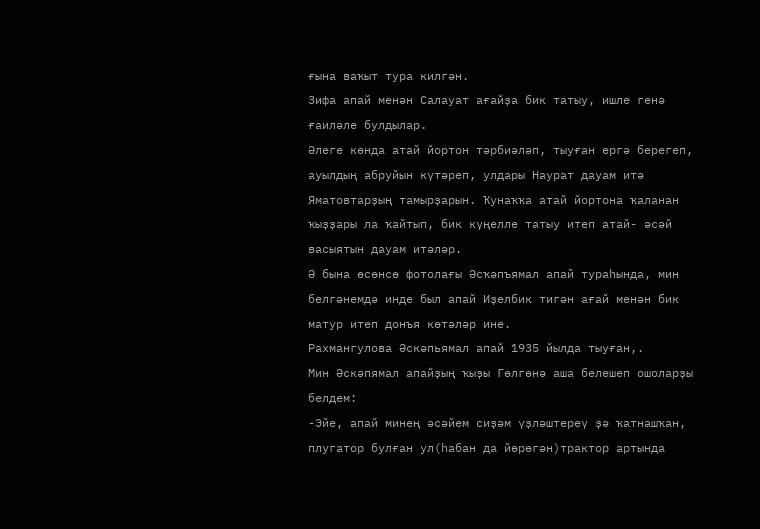ғына ваҡыт тура килгән.
Зифа апай менән Салауат ағайҙа бик татыу, ишле генә ғаиләле булдылар.
Әлеге көнда атай йортон тәрбиәләп, тыуған ергә берегеп, ауылдың абруйын күтәреп, улдары Наурат дауам итә Яматовтарҙың тамырҙарын. Ҡунаҡҡа атай йортона ҡаланан ҡыҙҙары ла ҡайтып, бик күңелле татыу итеп атай- әсәй васыятын дауам итәләр.
Ә бына өсөнсө фотолағы Әсҡәпъямал апай тураһында, мин белгәнемдә инде был апай Иҙелбик тигән ағай менән бик матур итеп донъя көтәләр ине.
Рахмангулова Әскәпьямал апай 1935 йылда тыуған,.
Мин Әскәпямал апайҙың ҡыҙы Гөлгөнә аша белешеп ошоларҙы белдем:
-Эйе, апай минең әсәйем сиҙәм үҙләштереү ҙә ҡатнашҡан, плугатор булған ул(һабан да йөрөгән)трактор артында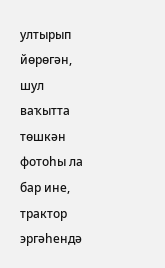ултырып йөрөгән, шул ваҡытта төшкән фотоһы ла бар ине, трактор эргәһендә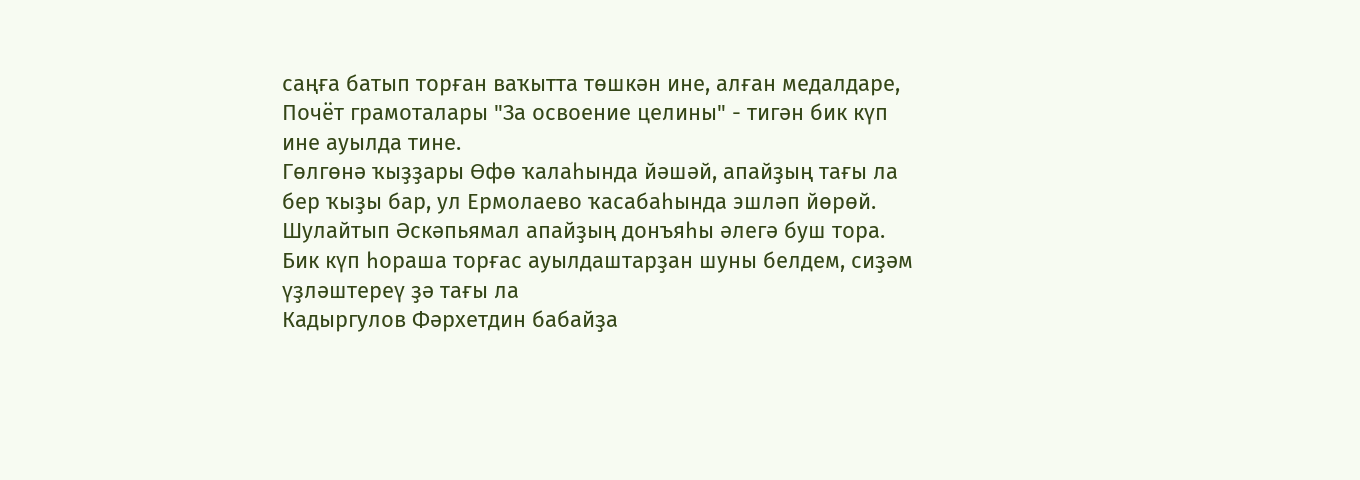саңға батып торған ваҡытта төшкән ине, алған медалдаре, Почёт грамоталары "За освоение целины" - тигән бик күп ине ауылда тине.
Гөлгөнә ҡыҙҙары Өфө ҡалаһында йәшәй, апайҙың тағы ла бер ҡыҙы бар, ул Ермолаево ҡасабаһында эшләп йөрөй.
Шулайтып Әскәпьямал апайҙың донъяһы әлегә буш тора.
Бик күп һораша торғас ауылдаштарҙан шуны белдем, сиҙәм үҙләштереү ҙә тағы ла
Кадыргулов Фәрхетдин бабайҙа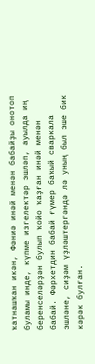ҡатнашҡан икән, Фәниә инәй менән бабайҙы онотоп буламы инде, күпме изгелектәр эшләп, ауылда иң беренселәрҙән булып ҡойо ҡаҙған инәй менән бабай. Фәрхетдин бабай ғүмер баҡый сваркала эшләне, сиҙәм үҙләштергәндә лә уның был эше бик кәрәк булған.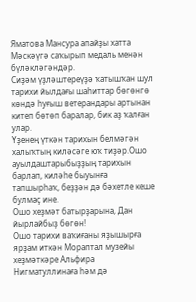Яматова Мансура апайҙы хатта Мәскәүгә саҡырып медаль менән бүләкләгәндәр.
Сиҙәм үҙләштереүҙә ҡатышҡан шул тарихи йылдағы шаһиттар бөгөнгө көндә һуғыш ветерандары артынан китеп бөтөп баралар, бик аҙ ҡалған улар.
Үҙенең үткән тарихын белмәгән халыҡтың киләсәге юҡ тиҙәр.Ошо ауылдаштарыбыҙҙың тарихын барлап, киләһе быуынға тапшырһаҡ, беҙҙән дә бәхетле кеше булмаҫ ине.
Ошо хеҙмәт батырҙарына, Дан йырлайбыҙ бөгөн!
Ошо тарихи ваҡиғаны яҙышырға ярҙам иткән Мораптал музейы хеҙмәткәре Альфира Нигматуллинаға һәм дә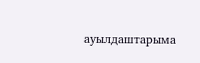ауылдаштарыма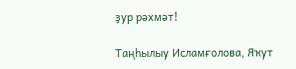ҙур рәхмәт!

Таңһылыу Исламғолова, Яҡут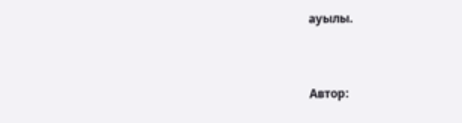ауылы.



Автор: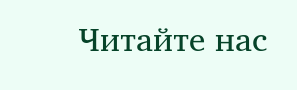Читайте нас